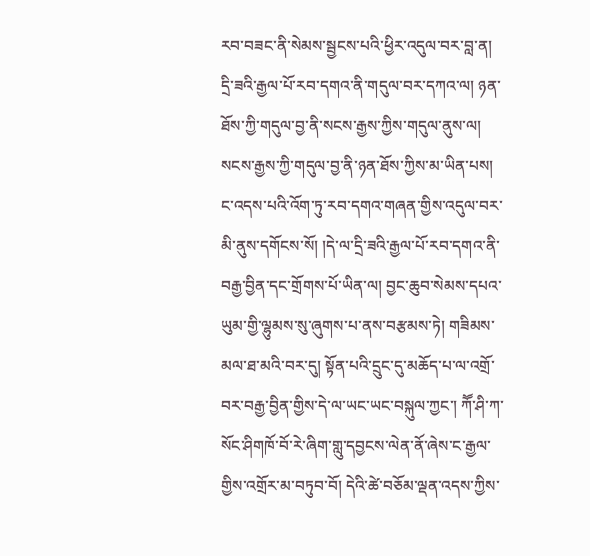རབ་བཟང་ནི་སེམས་སྦྱངས་པའི་ཕྱིར་འདུལ་བར་བླ་ན། དྲི་ཟའི་རྒྱལ་པོ་རབ་དགའ་ནི་གདུལ་བར་དཀའ་ལ། ཉན་ཐོས་ཀྱི་གདུལ་བྱ་ནི་སངས་རྒྱས་ཀྱིས་གདུལ་ནུས་ལ། སངས་རྒྱས་ཀྱི་གདུལ་བྱ་ནི་ཉན་ཐོས་ཀྱིས་མ་ཡིན་པས། ང་འདས་པའི་འོག་ཏུ་རབ་དགའ་གཞན་གྱིས་འདུལ་བར་མི་ནུས་དགོངས་སོ། །དེ་ལ་དྲི་ཟའི་རྒྱལ་པོ་རབ་དགའ་ནི་བརྒྱ་བྱིན་དང་གྲོགས་པོ་ཡིན་ལ། བྱང་ཆུབ་སེམས་དཔའ་ཡུམ་གྱི་ལྷུམས་སུ་ཞུགས་པ་ནས་བརྩམས་ཏེ། གཟིམས་མལ་ཐ་མའི་བར་དུ། སྟོན་པའི་དྲུང་དུ་མཆོད་པ་ལ་འགྲོ་བར་བརྒྱ་བྱིན་གྱིས་དེ་ལ་ཡང་ཡང་བསྐུལ་ཀྱང་། ཀཽ་ཤི་ཀ་སོང་ཤིགཁོ་བོ་རེ་ཞིག་གླུ་དབྱངས་ལེན་ནོ་ཞེས་ང་རྒྱལ་གྱིས་འགྲོར་མ་བཏུབ་བོ། དེའི་ཚེ་བཅོམ་ལྡན་འདས་ཀྱིས་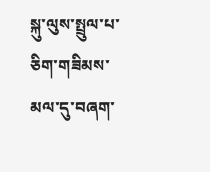སྐུ་ལུས་སྤྲུལ་པ་ཅིག་གཟིམས་མལ་དུ་བཞག་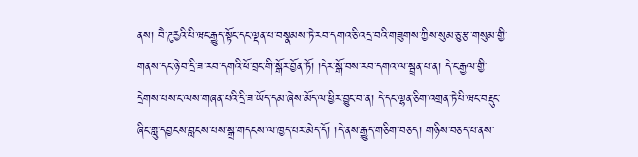ནས། བཻ་ཌུརྱའི་པི་ཝང་རྒྱུད་སྟོང་དང་ལྡན་པ་བསྣམས་ཏེ་རབ་དགའ་ཅི་འདྲ་བའི་གཟུགས་ཀྱིས་སུམ་ཅུ་རྩ་གསུམ་གྱི་གནས་དང་ཉེ་བ་དྲི་ཟ་རབ་དགའི་ཕོ་བྲང་གི་སྒོར་བྱོན་ཏོ། །དེར་སྒོ་བས་རབ་དགའ་ལ་སྦྲན་པ་ན། དེ་ང་རྒྱལ་གྱི་དྲེགས་པས་ང་ལས་གཞན་པའི་དྲི་ཟ་ཡོད་དམ་ཞེས་མོད་ལ་ཕྱིར་བྱུང་བ་ན། དེ་དང་ལྷན་ཅིག་འགྲན་ཏེ་པི་ཝང་བརྡུང་ཞིང་གླུ་དབྱངས་བླངས་པས་སྒྲ་གདངས་ལ་ཁྱད་པར་མེད་དོ། །དེ་ནས་རྒྱུད་གཅིག་བཅད། གཉིས་བཅད་པ་ནས་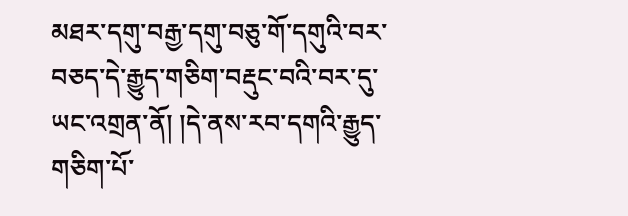མཐར་དགུ་བརྒྱ་དགུ་བཅུ་གོ་དགུའི་བར་བཅད་དེ་རྒྱུད་གཅིག་བརྡུང་བའི་བར་དུ་ཡང་འགྲན་ནོ། །དེ་ནས་རབ་དགའི་རྒྱུད་གཅིག་པོ་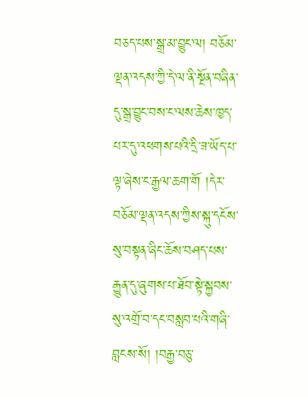བཅད་པས་སྒྲ་མ་བྱུང་ལ། བཅོམ་ལྡན་འདས་ཀྱི་དེ་ལ་ནི་སྔོན་བཞིན་དུ་སྒྲ་བྱུང་བས་ང་ལས་ཆེས་ཁྱད་པར་དུ་འཕགས་པའི་དྲི་ཟ་ཡོད་པ་ལྟ་ཞེས་ང་རྒྱལ་ཆག་གོ །དེར་བཅོམ་ལྡན་འདས་ཀྱིས་སྐུ་དངོས་སུ་བསྟན་ཞིང་ཆོས་བཤད་པས་རྒྱུན་དུ་ཞུགས་པ་ཐོབ་སྟེ་སྐྱབས་སུ་འགྲོ་བ་དང་བསླབ་པའི་གཞི་བླངས་སོ། །བརྒྱ་བཅུ་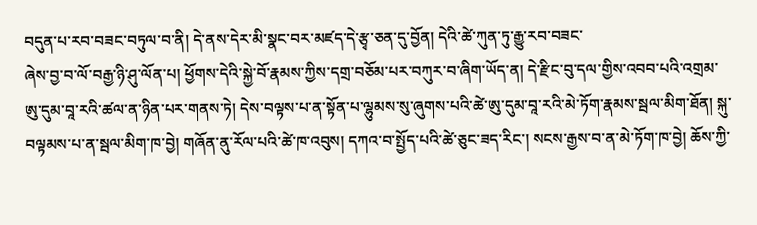བདུན་པ་རབ་བཟང་བཏུལ་བ་ནི། དེ་ནས་དེར་མི་སྣང་བར་མཛད་དེ་རྩྭ་ཅན་དུ་བྱོན། དེའི་ཚེ་ཀུན་ཏུ་རྒྱུ་རབ་བཟང་
ཞེས་བྱ་བ་ལོ་བརྒྱ་ཉི་ཤུ་ལོན་པ། ཕྱོགས་དེའི་སྐྱེ་བོ་རྣམས་ཀྱིས་དགྲ་བཅོམ་པར་བཀུར་བ་ཞིག་ཡོད་ན། དེ་རྫིང་བུ་དལ་གྱིས་འབབ་པའི་འགྲམ་ཨུ་དུམ་བཱ་རའི་ཚལ་ན་ཉིན་པར་གནས་ཏེ། དེས་བལྟས་པ་ན་སྟོན་པ་ལྷུམས་སུ་ཞུགས་པའི་ཚེ་ཨུ་དུམ་བཱ་རའི་མེ་ཏོག་རྣམས་སྦལ་མིག་ཐོན། སྐུ་བལྟམས་པ་ན་སྦལ་མིག་ཁ་བྱེ། གཞོན་ནུ་རོལ་པའི་ཚེ་ཁ་འབུས། དཀའ་བ་སྤྱོད་པའི་ཚེ་ཅུང་ཟད་རིང་། སངས་རྒྱས་བ་ན་མེ་ཏོག་ཁ་བྱེ། ཆོས་ཀྱི་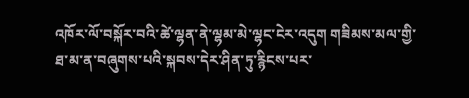འཁོར་ལོ་བསྐོར་བའི་ཚེ་ལྷན་ནེ་ལྷམ་མེ་ལྷང་ངེར་འདུག གཟིམས་མལ་གྱི་ཐ་མ་ན་བཞུགས་པའི་སྐབས་དེར་ཤིན་ཏུ་རྙིངས་པར་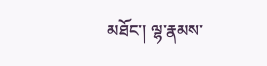མཐོང་། ལྷ་རྣམས་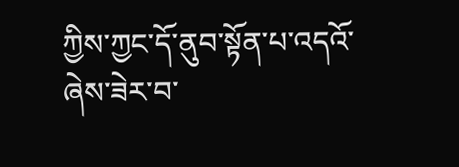ཀྱིས་ཀྱང་དོ་ནུབ་སྟོན་པ་འདའོ་ཞེས་ཟེར་བ་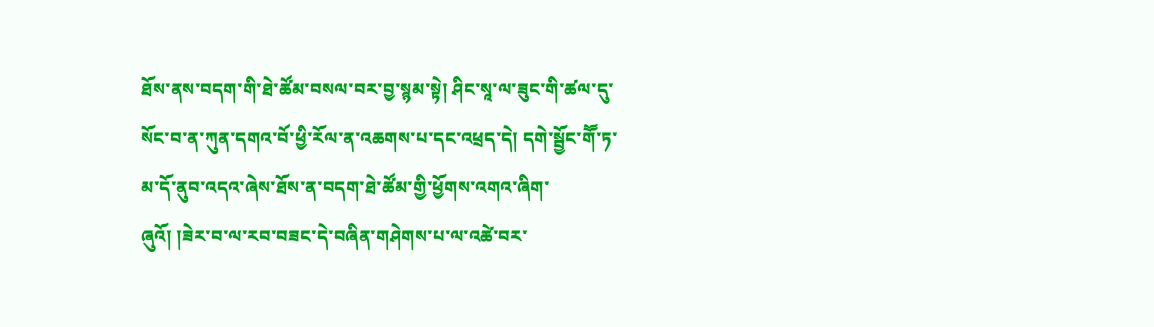ཐོས་ནས་བདག་གི་ཐེ་ཚོམ་བསལ་བར་བྱ་སྙམ་སྟེ། ཤིང་སཱ་ལ་ཟུང་གི་ཚལ་དུ་སོང་བ་ན་ཀུན་དགའ་བོ་ཕྱི་རོལ་ན་འཆགས་པ་དང་འཕྲད་དེ། དགེ་སྦྱོང་གཽ་ཏ་མ་དོ་ནུབ་འདའ་ཞེས་ཐོས་ན་བདག་ཐེ་ཚོམ་གྱི་ཕྱོགས་འགའ་ཞིག་ཞུའོ། །ཟེར་བ་ལ་རབ་བཟང་དེ་བཞིན་གཤེགས་པ་ལ་འཚེ་བར་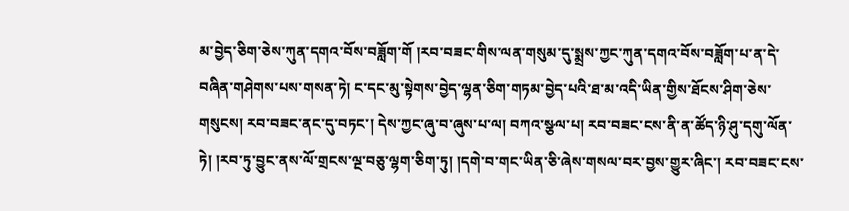མ་བྱེད་ཅིག་ཅེས་ཀུན་དགའ་བོས་བཟློག་གོ །རབ་བཟང་གིས་ལན་གསུམ་དུ་སྨྲས་ཀྱང་ཀུན་དགའ་བོས་བཟློག་པ་ན་དེ་བཞིན་གཤེགས་པས་གསན་ཏེ། ང་དང་མུ་སྟེགས་བྱེད་ལྷན་ཅིག་གཏམ་བྱེད་པའི་ཐ་མ་འདི་ཡིན་གྱིས་ཐོངས་ཤིག་ཅེས་གསུངས། རབ་བཟང་ནང་དུ་བཏང་། དེས་ཀྱང་ཞུ་བ་ཞུས་པ་ལ། བཀའ་སྩལ་པ། རབ་བཟང་ངས་ནི་ན་ཚོད་ཉི་ཤུ་དགུ་ལོན་ཏེ། །རབ་ཏུ་བྱུང་ནས་ལོ་གྲངས་ལྔ་བཅུ་ལྷག་ཅིག་ཏུ། །དགེ་བ་གང་ཡིན་ཅི་ཞེས་གསལ་བར་བྱས་གྱུར་ཞིང་། རབ་བཟང་ངས་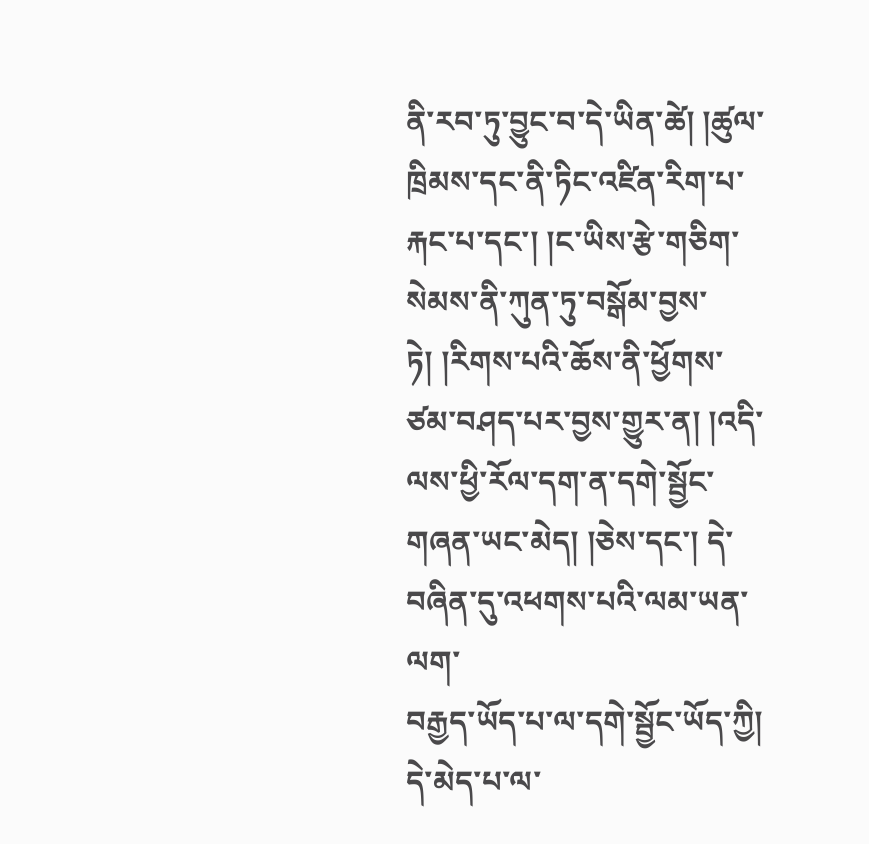ནི་རབ་ཏུ་བྱུང་བ་དེ་ཡིན་ཚེ། །ཚུལ་ཁྲིམས་དང་ནི་ཏིང་འཛིན་རིག་པ་རྐང་པ་དང་། །ང་ཡིས་རྩེ་གཅིག་སེམས་ནི་ཀུན་ཏུ་བསྒོམ་བྱས་ཏེ། །རིགས་པའི་ཆོས་ནི་ཕྱོགས་ཙམ་བཤད་པར་བྱས་གྱུར་ན། །འདི་ལས་ཕྱི་རོལ་དག་ན་དགེ་སྦྱོང་གཞན་ཡང་མེད། །ཅེས་དང་། དེ་བཞིན་དུ་འཕགས་པའི་ལམ་ཡན་ལག་
བརྒྱད་ཡོད་པ་ལ་དགེ་སྦྱོང་ཡོད་ཀྱི། དེ་མེད་པ་ལ་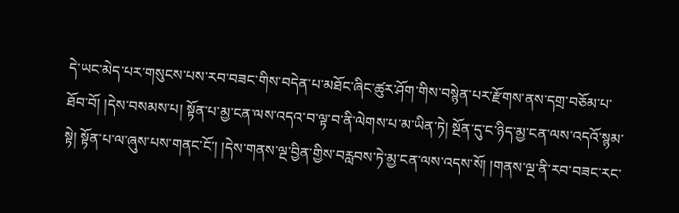དེ་ཡང་མེད་པར་གསུངས་པས་རབ་བཟང་གིས་བདེན་པ་མཐོང་ཞིང་ཚུར་ཤོག་གིས་བསྙེན་པར་རྫོགས་ནས་དགྲ་བཅོམ་པ་ཐོབ་བོ། །དེས་བསམས་པ། སྟོན་པ་མྱ་ངན་ལས་འདའ་བ་ལྟ་བ་ནི་ལེགས་པ་མ་ཡིན་ཏེ། སྔོན་དུ་ང་ཉིད་མྱ་ངན་ལས་འདའོ་སྙམ་སྟེ། སྟོན་པ་ལ་ཞུས་པས་གནང་ངོ་། །དེས་གནས་ལྔ་བྱིན་གྱིས་བརླབས་ཏེ་མྱ་ངན་ལས་འདས་སོ། །གནས་ལྔ་ནི་རབ་བཟང་རང་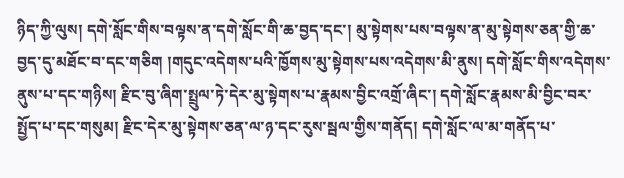ཉིད་ཀྱི་ལུས། དགེ་སློང་གིས་བལྟས་ན་དགེ་སློང་གི་ཆ་བྱད་དང་། མུ་སྟེགས་པས་བལྟས་ན་མུ་སྟེགས་ཅན་གྱི་ཆ་བྱད་དུ་མཐོང་བ་དང་གཅིག །གདུང་འདེགས་པའི་ཁྱོགས་མུ་སྟེགས་པས་འདེགས་མི་ནུས། དགེ་སློང་གིས་འདེགས་ནུས་པ་དང་གཉིས། རྫིང་བུ་ཞིག་སྤྲུལ་ཏེ་དེར་མུ་སྟེགས་པ་རྣམས་བྱིང་འགྲོ་ཞིང་། དགེ་སློང་རྣམས་མི་བྱིང་བར་སྤྱོད་པ་དང་གསུམ། རྫིང་དེར་མུ་སྟེགས་ཅན་ལ་ཉ་དང་རུས་སྦལ་གྱིས་གནོད། དགེ་སློང་ལ་མ་གནོད་པ་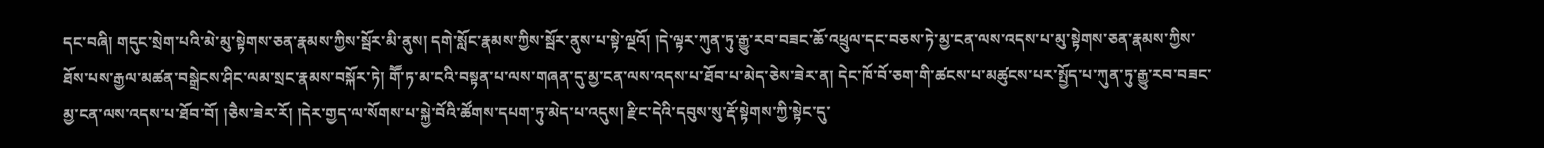དང་བཞི། གདུང་སྲེག་པའི་མེ་མུ་སྟེགས་ཅན་རྣམས་ཀྱིས་སྦོར་མི་ནུས། དགེ་སློང་རྣམས་ཀྱིས་སྦོར་ནུས་པ་སྟེ་ལྔའོ། །དེ་ལྟར་ཀུན་ཏུ་རྒྱུ་རབ་བཟང་ཆོ་འཕྲུལ་དང་བཅས་ཏེ་མྱ་ངན་ལས་འདས་པ་མུ་སྟེགས་ཅན་རྣམས་ཀྱིས་ཐོས་པས་རྒྱལ་མཚན་བསྒྲེངས་ཤིང་ལམ་སྲང་རྣམས་བསྐོར་ཏེ། གཽ་ཏ་མ་ངའི་བསྟན་པ་ལས་གཞན་དུ་མྱ་ངན་ལས་འདས་པ་ཐོབ་པ་མེད་ཅེས་ཟེར་ན། དེང་ཁོ་བོ་ཅག་གི་ཚངས་པ་མཚུངས་པར་སྤྱོད་པ་ཀུན་ཏུ་རྒྱུ་རབ་བཟང་མྱ་ངན་ལས་འདས་པ་ཐོབ་བོ། །ཅཻས་ཟེར་རོ། །དེར་གྱད་ལ་སོགས་པ་སྐྱེ་བོའི་ཚོགས་དཔག་ཏུ་མེད་པ་འདུས། རྫིང་དེའི་དབུས་སུ་རྡོ་སྟེགས་ཀྱི་སྟེང་དུ་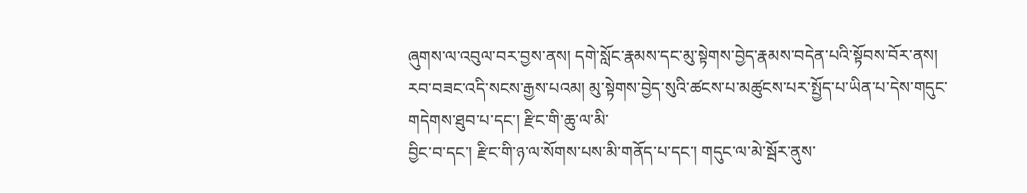ཞུགས་ལ་འབུལ་བར་བྱས་ནས། དགེ་སློང་རྣམས་དང་མུ་སྟེགས་བྱེད་རྣམས་བདེན་པའི་སྟོབས་བོར་ནས། རབ་བཟང་འདི་སངས་རྒྱས་པའམ། མུ་སྟེགས་བྱེད་སུའི་ཚངས་པ་མཚུངས་པར་སྤྱོད་པ་ཡིན་པ་དེས་གདུང་གདེགས་ཐུབ་པ་དང་། རྫིང་གི་ཆུ་ལ་མི་
བྱིང་བ་དང་། རྫིང་གི་ཉ་ལ་སོགས་པས་མི་གནོད་པ་དང་། གདུང་ལ་མེ་སྦོར་ནུས་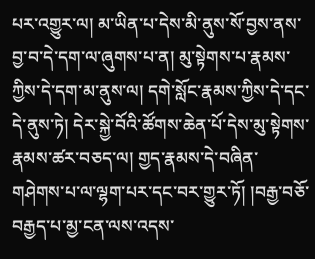པར་འགྱུར་ལ། མ་ཡིན་པ་དེས་མི་ནུས་སོ་བྱས་ནས་བྱ་བ་དེ་དག་ལ་ཞུགས་པ་ན། མུ་སྟེགས་པ་རྣམས་ཀྱིས་དེ་དག་མ་ནུས་ལ། དགེ་སློང་རྣམས་ཀྱིས་དེ་དང་དེ་ནུས་ཏེ། དེར་སྐྱེ་བོའི་ཚོགས་ཆེན་པོ་དེས་མུ་སྟེགས་རྣམས་ཚར་བཅད་ལ། གྱད་རྣམས་དེ་བཞིན་གཤེགས་པ་ལ་ལྷག་པར་དང་བར་གྱུར་ཏོ། །བརྒྱ་བཅོ་བརྒྱད་པ་མྱ་ངན་ལས་འདས་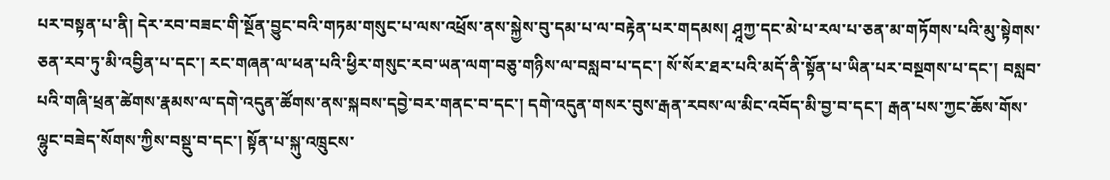པར་བསྟན་པ་ནི། དེར་རབ་བཟང་གི་སྔོན་བྱུང་བའི་གཏམ་གསུང་པ་ལས་འཕྲོས་ནས་སྐྱེས་བུ་དམ་པ་ལ་བརྟེན་པར་གདམས། ཤཱཀྱ་དང་མེ་པ་རལ་པ་ཅན་མ་གཏོགས་པའི་མུ་སྟེགས་ཅན་རབ་ཏུ་མི་འབྱིན་པ་དང་། རང་གཞན་ལ་ཕན་པའི་ཕྱིར་གསུང་རབ་ཡན་ལག་བཅུ་གཉིས་ལ་བསླབ་པ་དང་། སོ་སོར་ཐར་པའི་མདོ་ནི་སྟོན་པ་ཡིན་པར་བསྔགས་པ་དང་། བསླབ་པའི་གཞི་ཕྲན་ཚེགས་རྣམས་ལ་དགེ་འདུན་ཚོགས་ནས་སྐབས་དབྱེ་བར་གནང་བ་དང་། དགེ་འདུན་གསར་བུས་རྒན་རབས་ལ་མིང་འབོད་མི་བྱ་བ་དང་། རྒན་པས་ཀྱང་ཆོས་གོས་ལྷུང་བཟེད་སོགས་ཀྱིས་བསྡུ་བ་དང་། སྟོན་པ་སྐུ་འཁྲུངས་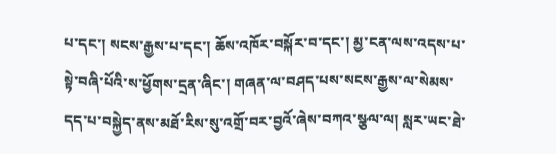པ་དང་། སངས་རྒྱས་པ་དང་། ཆོས་འཁོར་བསྐོར་བ་དང་། མྱ་ངན་ལས་འདས་པ་སྟེ་བཞི་པོའི་ས་ཕྱོགས་དྲན་ཞིང་། གཞན་ལ་བཤད་པས་སངས་རྒྱས་ལ་སེམས་དད་པ་བསྐྱེད་ནས་མཐོ་རིས་སུ་འགྲོ་བར་བྱའོ་ཞེས་བཀའ་སྩལ་ལ། སླར་ཡང་ཐེ་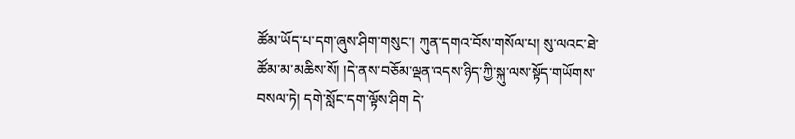ཚོམ་ཡོད་པ་དག་ཞུས་ཤིག་གསུང་། ཀུན་དགའ་བོས་གསོལ་པ། སུ་ལའང་ཐེ་ཚོམ་མ་མཆིས་སོ། །དེ་ནས་བཅོམ་ལྡན་འདས་ཉིད་ཀྱི་སྐུ་ལས་སྟོད་གཡོགས་བསལ་ཏེ། དགེ་སློང་དག་ལྟོས་ཤིག དེ་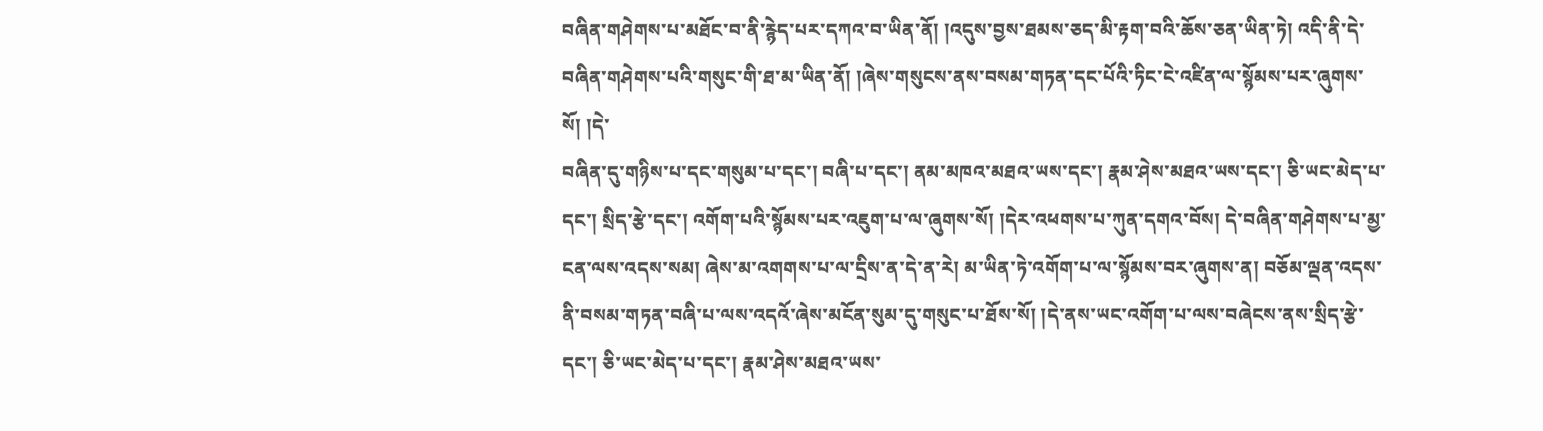བཞིན་གཤེགས་པ་མཐོང་བ་ནི་རྙེད་པར་དཀའ་བ་ཡིན་ནོ། །འདུས་བྱས་ཐམས་ཅད་མི་རྟག་བའི་ཆོས་ཅན་ཡིན་ཏེ། འདི་ནི་དེ་བཞིན་གཤེགས་པའི་གསུང་གི་ཐ་མ་ཡིན་ནོ། །ཞེས་གསུངས་ནས་བསམ་གཏན་དང་པོའི་ཏིང་ངེ་འཛིན་ལ་སྙོམས་པར་ཞུགས་སོ། །དེ་
བཞིན་དུ་གཉིས་པ་དང་གསུམ་པ་དང་། བཞི་པ་དང་། ནམ་མཁའ་མཐའ་ཡས་དང་། རྣམ་ཤེས་མཐའ་ཡས་དང་། ཅི་ཡང་མེད་པ་དང་། སྲིད་རྩེ་དང་། འགོག་པའི་སྙོམས་པར་འཇུག་པ་ལ་ཞུགས་སོ། །དེར་འཕགས་པ་ཀུན་དགའ་བོས། དེ་བཞིན་གཤེགས་པ་མྱ་ངན་ལས་འདས་སམ། ཞེས་མ་འགགས་པ་ལ་དྲིས་ན་དེ་ན་རེ། མ་ཡིན་ཏེ་འགོག་པ་ལ་སྙོམས་བར་ཞུགས་ན། བཅོམ་ལྡན་འདས་ནི་བསམ་གཏན་བཞི་པ་ལས་འདའོ་ཞེས་མངོན་སུམ་དུ་གསུང་པ་ཐོས་སོ། །དེ་ནས་ཡང་འགོག་པ་ལས་བཞེངས་ནས་སྲིད་རྩེ་དང་། ཅི་ཡང་མེད་པ་དང་། རྣམ་ཤེས་མཐའ་ཡས་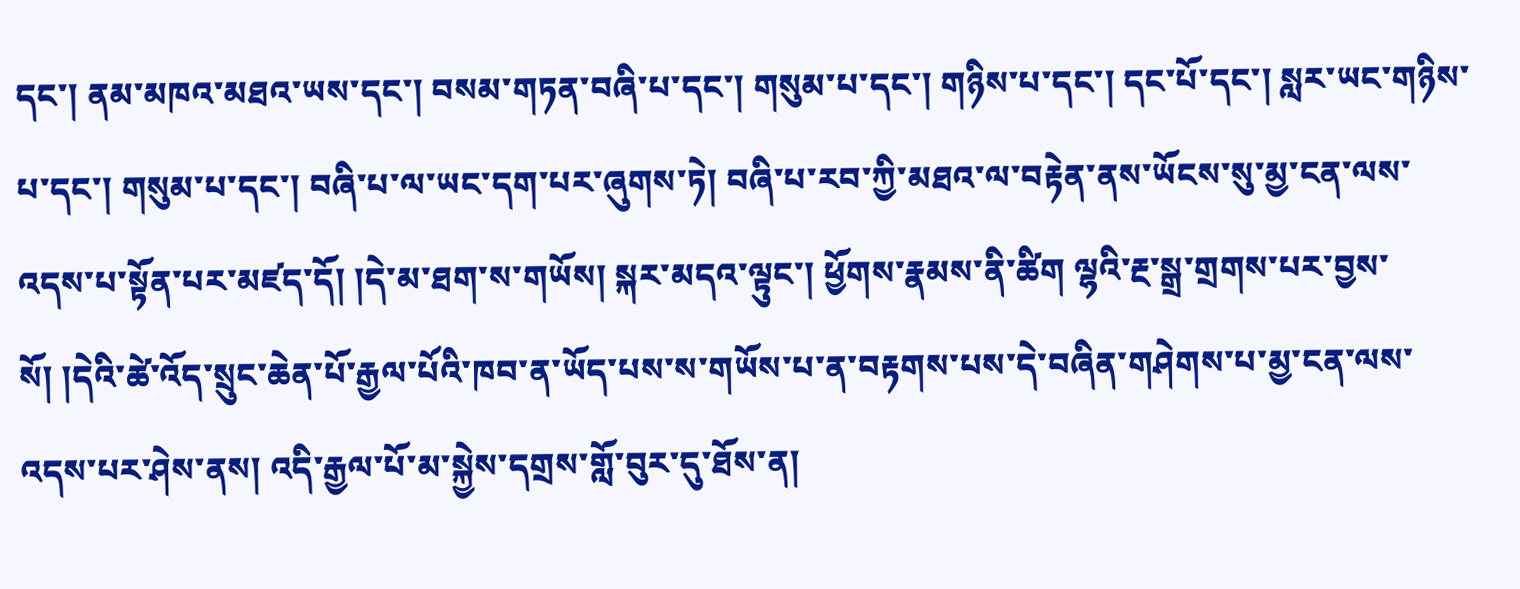དང་། ནམ་མཁའ་མཐའ་ཡས་དང་། བསམ་གཏན་བཞི་པ་དང་། གསུམ་པ་དང་། གཉིས་པ་དང་། དང་པོ་དང་། སླར་ཡང་གཉིས་པ་དང་། གསུམ་པ་དང་། བཞི་པ་ལ་ཡང་དག་པར་ཞུགས་ཏེ། བཞི་པ་རབ་ཀྱི་མཐའ་ལ་བརྟེན་ནས་ཡོངས་སུ་མྱ་ངན་ལས་འདས་པ་སྟོན་པར་མཛད་དོ། །དེ་མ་ཐག་ས་གཡོས། སྐར་མདའ་ལྟུང་། ཕྱོགས་རྣམས་ནི་ཚིག ལྷའི་རྔ་སྒྲ་གྲགས་པར་བྱས་སོ། །དེའི་ཚེ་འོད་སྲུང་ཆེན་པོ་རྒྱལ་པོའི་ཁབ་ན་ཡོད་པས་ས་གཡོས་པ་ན་བརྟགས་པས་དེ་བཞིན་གཤེགས་པ་མྱ་ངན་ལས་འདས་པར་ཤེས་ནས། འདི་རྒྱལ་པོ་མ་སྐྱེས་དགྲས་གློ་བུར་དུ་ཐོས་ན།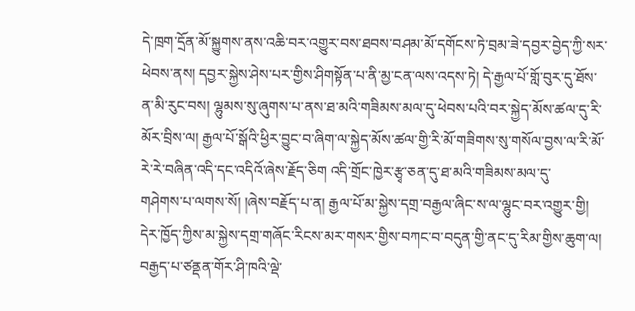དེ་ཁྲག་དྲོན་མོ་སྐྱུགས་ནས་འཆི་བར་འགྱུར་བས་ཐབས་བཤམ་མོ་དགོངས་ཏེ་བྲམ་ཟེ་དབྱར་བྱེད་ཀྱི་སར་ཕེབས་ནས། དབྱར་སྐྱེས་ཤེས་པར་གྱིས་ཤིགསྟོན་པ་ནི་མྱ་ངན་ལས་འདས་ཏེ། དེ་རྒྱལ་པོ་གློ་བུར་དུ་ཐོས་ན་མི་རུང་བས། ལྷུམས་སུ་ཞུགས་པ་ནས་ཐ་མའི་གཟིམས་མལ་དུ་ཕེབས་པའི་བར་སྐྱེད་མོས་ཚལ་དུ་རི་མོར་བྲིས་ལ། རྒྱལ་པོ་སྒོའི་ཕྱིར་བྱུང་བ་ཞིག་ལ་སྐྱེད་མོས་ཚལ་གྱི་རི་མོ་གཟིགས་སུ་གསོལ་བྱས་ལ་རི་མོ་རེ་རེ་བཞིན་འདི་དང་འདིའོ་ཞེས་རྗོད་ཅིག འདི་གྲོང་ཁྱེར་རྩྭ་ཅན་དུ་ཐ་མའི་གཟིམས་མལ་དུ་
གཤེགས་པ་ལགས་སོ། །ཞེས་བརྗོད་པ་ན། རྒྱལ་པོ་མ་སྐྱེས་དགྲ་བརྒྱལ་ཞིང་ས་ལ་ལྷུང་བར་འགྱུར་གྱི། དེར་ཁྱོད་ཀྱིས་མ་སྐྱེས་དགྲ་གཞོང་རིངས་མར་གསར་གྱིས་བཀང་བ་བདུན་གྱི་ནང་དུ་རིམ་གྱིས་ཆུག་ལ། བརྒྱད་པ་ཙནྡན་གོར་ཤི་ཁའི་ལྡེ་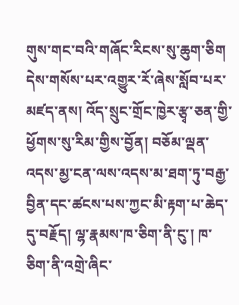གུས་གང་བའི་གཞོང་རིངས་སུ་ཆུག་ཅིག དེས་གསོས་པར་འགྱུར་རོ་ཞེས་སློབ་པར་མཛད་ནས། འོད་སྲུང་གྲོང་ཁྱེར་རྩྭ་ཅན་གྱི་ཕྱོགས་སུ་རིམ་གྱིས་བྱོན། བཅོམ་ལྡན་འདས་མྱ་ངན་ལས་འདས་མ་ཐག་ཏུ་བརྒྱ་བྱིན་དང་ཚངས་པས་ཀྱང་མི་རྟག་པ་ཆེད་དུ་བརྗོད། ལྷ་རྣམས་ཁ་ཅིག་ནི་ངུ་། ཁ་ཅིག་ནི་འགྲེ་ཞིང་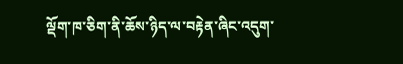ལྡོག་ཁ་ཅིག་ནི་ཆོས་ཉིད་ལ་བརྟེན་ཞིང་འདུག་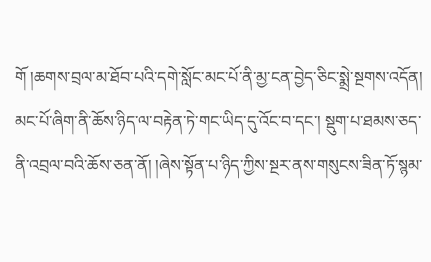གོ །ཆགས་བྲལ་མ་ཐོབ་པའི་དགེ་སློང་མང་པོ་ནི་མྱ་ངན་བྱེད་ཅིང་སྨྲེ་སྔགས་འདོན། མང་པོ་ཞིག་ནི་ཆོས་ཉིད་ལ་བརྟེན་ཏེ་གང་ཡིད་དུ་འོང་བ་དང་། སྡུག་པ་ཐམས་ཅད་ནི་འབྲལ་བའི་ཆོས་ཅན་ནོ། །ཞེས་སྟོན་པ་ཉིད་ཀྱིས་སྔར་ནས་གསུངས་ཟིན་ཏོ་སྙམ་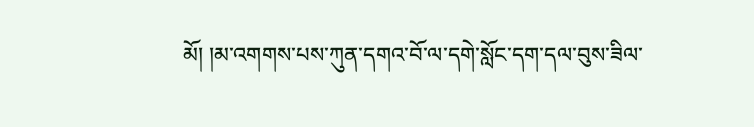མོ། །མ་འགགས་པས་ཀུན་དགའ་བོ་ལ་དགེ་སློང་དག་དལ་བུས་ཟིལ་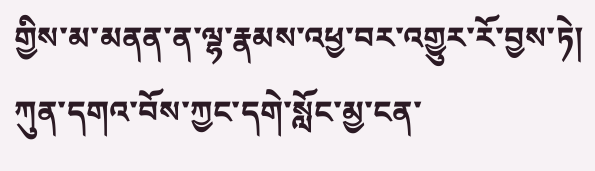གྱིས་མ་མནན་ན་ལྷ་རྣམས་འཕྱ་བར་འགྱུར་རོ་བྱས་ཏེ། ཀུན་དགའ་བོས་ཀྱང་དགེ་སློང་མྱ་ངན་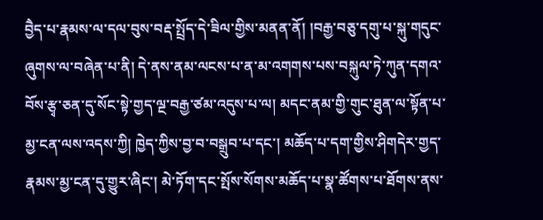བྱཻད་པ་རྣམས་ལ་དལ་བུས་བརྡ་སྤྲོད་དེ་ཟིལ་གྱིས་མནན་ནོ། །བརྒྱ་བཅུ་དགུ་པ་སྐུ་གདུང་ཞུགས་ལ་བཞེན་པ་ནི། དེ་ནས་ནམ་ལངས་པ་ན་མ་འགགས་པས་བསྐུལ་ཏེ་ཀུན་དགའ་བོས་རྩྭ་ཅན་དུ་སོང་སྟེ་གྱད་ལྔ་བརྒྱ་ཙམ་འདུས་པ་ལ། མདང་ནམ་གྱི་གུང་ཐུན་ལ་སྟོན་པ་མྱ་ངན་ལས་འདས་ཀྱི། ཁྱེད་ཀྱིས་བྱ་བ་བསྒྲུབ་པ་དང་། མཆོད་པ་དག་གྱིས་ཤིགདེར་གྱད་རྣམས་མྱ་ངན་དུ་གྱུར་ཞིང་། མེ་ཏོག་དང་སྤོས་སོགས་མཆོད་པ་སྣ་ཚོགས་པ་ཐོགས་ནས་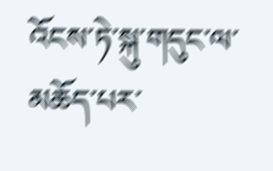འོངས་ཏེ་སྐུ་གདུང་ལ་མཆོད་པར་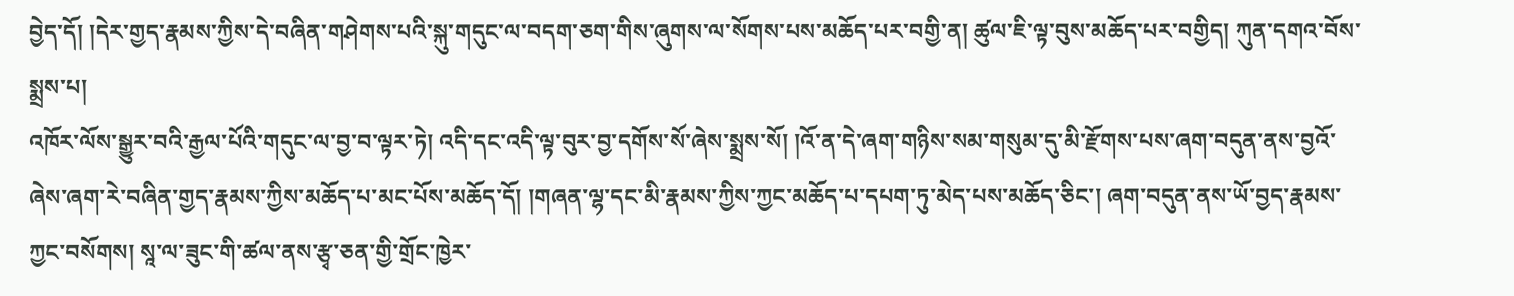བྱེད་དོ། །དེར་གྱད་རྣམས་ཀྱིས་དེ་བཞིན་གཤེགས་པའི་སྐུ་གདུང་ལ་བདག་ཅག་གིས་ཞུགས་ལ་སོགས་པས་མཆོད་པར་བགྱི་ན། ཚུལ་ཇི་ལྟ་བུས་མཆོད་པར་བགྱིད། ཀུན་དགའ་བོས་སྨྲས་པ།
འཁོར་ལོས་སྒྱུར་བའི་རྒྱལ་པོའི་གདུང་ལ་བྱ་བ་ལྟར་ཏེ། འདི་དང་འདི་ལྟ་བུར་བྱ་དགོས་སོ་ཞེས་སྨྲས་སོ། །འོ་ན་དེ་ཞག་གཉིས་སམ་གསུམ་དུ་མི་རྫོགས་པས་ཞག་བདུན་ནས་བྱའོ་ཞེས་ཞག་རེ་བཞིན་གྱད་རྣམས་ཀྱིས་མཆོད་པ་མང་པོས་མཆོད་དོ། །གཞན་ལྷ་དང་མི་རྣམས་ཀྱིས་ཀྱང་མཆོད་པ་དཔག་ཏུ་མེད་པས་མཆོད་ཅིང་། ཞག་བདུན་ནས་ཡོ་བྱད་རྣམས་ཀྱང་བསོགས། སཱ་ལ་ཟུང་གི་ཚལ་ནས་རྩྭ་ཅན་གྱི་གྲོང་ཁྱེར་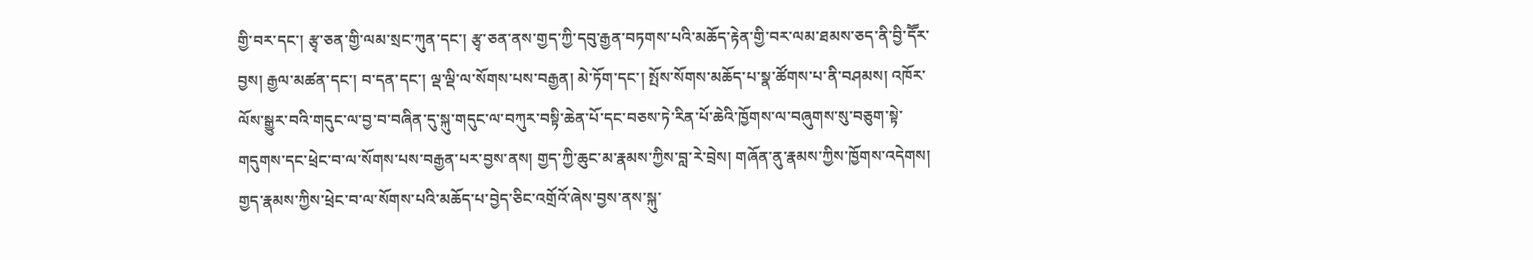གྱི་བར་དང་། རྩྭ་ཅན་གྱི་ལམ་སྲང་ཀུན་དང་། རྩྭ་ཅན་ནས་གྱད་ཀྱི་དབུ་རྒྱན་བཏགས་པའི་མཆོད་རྟེན་གྱི་བར་ལམ་ཐམས་ཅད་ནི་བྱི་དཽར་བྱས། རྒྱལ་མཚན་དང་། བ་དན་དང་། ལྡ་ལྡི་ལ་སོགས་པས་བརྒྱན། མེ་ཏོག་དང་། སྤོས་སོགས་མཆོད་པ་སྣ་ཚོགས་པ་ནི་བཤམས། འཁོར་ལོས་སྒྱུར་བའི་གདུང་ལ་བྱ་བ་བཞིན་དུ་སྐུ་གདུང་ལ་བཀུར་བསྟི་ཆེན་པོ་དང་བཅས་ཏེ་རིན་པོ་ཆེའི་ཁྱོགས་ལ་བཞུགས་སུ་བཅུག་སྟེ་གདུགས་དང་ཕྲེང་བ་ལ་སོགས་པས་བརྒྱན་པར་བྱས་ནས། གྱད་ཀྱི་ཆུང་མ་རྣམས་ཀྱིས་བླ་རེ་བྲེས། གཞོན་ནུ་རྣམས་ཀྱིས་ཁྱོགས་འདེགས། གྱད་རྣམས་ཀྱིས་ཕྲེང་བ་ལ་སོགས་པའི་མཆོད་པ་བྱེད་ཅིང་འགྲོའོ་ཞེས་བྱས་ནས་སྐུ་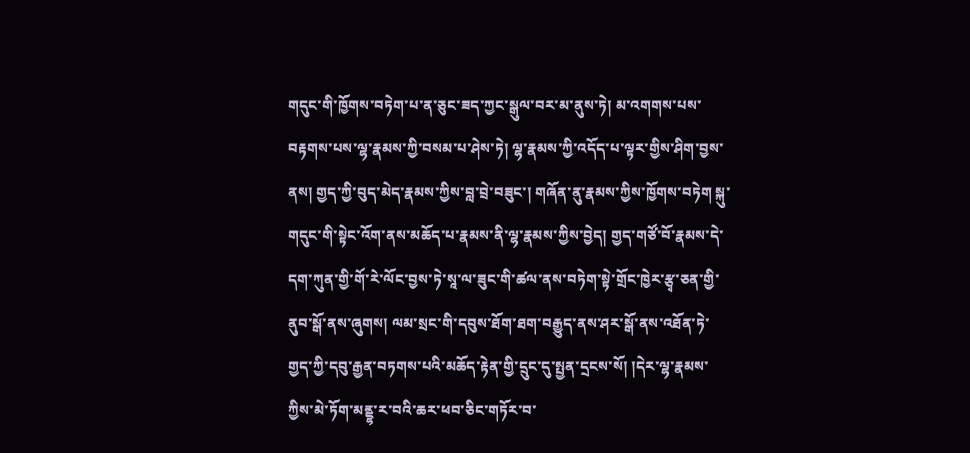གདུང་གི་ཁྱོགས་བཏེག་པ་ན་ཅུང་ཟད་ཀྱང་སྒུལ་བར་མ་ནུས་ཏེ། མ་འགགས་པས་བརྟགས་པས་ལྷ་རྣམས་ཀྱི་བསམ་པ་ཤེས་ཏེ། ལྷ་རྣམས་ཀྱི་འདོད་པ་ལྟར་གྱིས་ཤིག་བྱས་ནས། གྱད་ཀྱི་བུད་མེད་རྣམས་ཀྱིས་བླ་བྲེ་བཟུང་། གཞོན་ནུ་རྣམས་ཀྱིས་ཁྱོགས་བཏེག སྐུ་གདུང་གི་སྟེང་འོག་ནས་མཆོད་པ་རྣམས་ནི་ལྷ་རྣམས་ཀྱིས་བྱེད། གྱད་གཙོ་བོ་རྣམས་དེ་དག་ཀུན་གྱི་གོ་རེ་ལོང་བྱས་ཏེ་སཱ་ལ་ཟུང་གི་ཚལ་ནས་བཏེག་སྟེ་གྲོང་ཁྱེར་རྩྭ་ཅན་གྱི་ནུབ་སྒོ་ནས་ཞུགས། ལམ་སྲང་གི་དབུས་ཐོག་ཐག་བརྒྱུད་ནས་ཤར་སྒོ་ནས་འཐོན་ཏེ་གྱད་ཀྱི་དབུ་རྒྱན་བཏགས་པའི་མཆོད་རྟེན་གྱི་དྲུང་དུ་སྤྱན་དྲངས་སོ། །དེར་ལྷ་རྣམས་ཀྱིས་མེ་ཏོག་མནྡྷ་ར་བའི་ཆར་ཕབ་ཅིང་གཏོར་བ་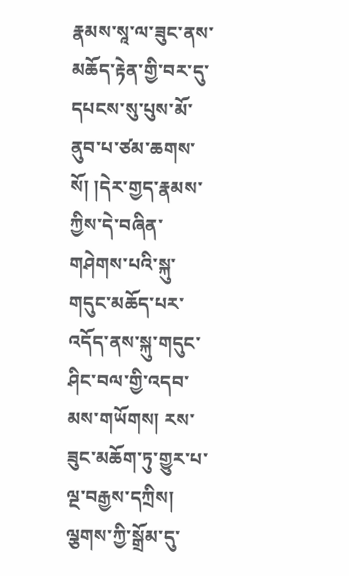རྣམས་སཱ་ལ་ཟུང་ནས་མཆོད་རྟེན་གྱི་བར་དུ་དཔངས་སུ་པུས་མོ་ནུབ་པ་ཙམ་ཆགས་སོ། །དེར་གྱད་རྣམས་ཀྱིས་དེ་བཞིན་གཤེགས་པའི་སྐུ་གདུང་མཆོད་པར་འདོད་ནས་སྐུ་གདུང་ཤིང་བལ་གྱི་འདབ་མས་གཡོགས། རས་ཟུང་མཆོག་ཏུ་གྱུར་པ་ལྔ་བརྒྱས་དཀྲིས། ལྕགས་ཀྱི་སྒྲོམ་དུ་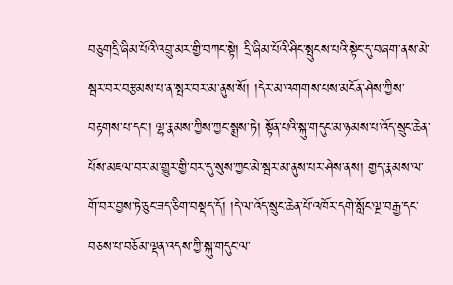བཅུགདྲི་ཞིམ་པོའི་འབྲུ་མར་གྱི་བཀང་སྟེ། དྲི་ཞིམ་པོའི་ཤིང་སྤུངས་པའི་སྟེང་དུ་བཞག་ནས་མེ་སྦར་བར་བརྩམས་པ་ན་སྤར་བར་མ་ནུས་སོ། །དེར་མ་འགགས་པས་མངོན་ཤེས་ཀྱིས་བརྟགས་པ་དང་། ལྷ་རྣམས་ཀྱིས་ཀྱང་སྨྲས་ཏེ། སྟོན་པའི་སྐུ་གདུང་མ་ཉམས་པ་འོད་སྲུང་ཆེན་པོས་མཇལ་བར་མ་གྱུར་གྱི་བར་དུ་སུས་ཀྱང་མེ་སྦར་མ་ནུས་པར་ཤེས་ནས། གྱད་རྣམས་ལ་གོ་བར་བྱས་ཏེ་ཅུང་ཟད་ཅིག་བསྡད་དོ། །དེ་ལ་འོད་སྲུང་ཆེན་པོ་འཁོར་དགེ་སློང་ལྔ་བརྒྱ་དང་བཅས་པ་བཅོམ་ལྡན་འདས་ཀྱི་སྐུ་གདུང་ལ་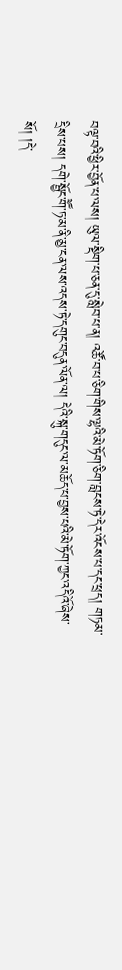བལྟ་བའི་ཕྱིར་བྱོན་པ་ལས། ཡུལ་སྡིག་པ་ཅན་དུ་སླེབ་པ་ན། འཚོ་བ་པ་ཅིག་གིས་ལྷའི་མེ་ཏོག་ཅིག་བླངས་ཏེ་དེར་འོངས་པ་དང་ཕྲད། གཏམ་དྲིས་པས། དགེ་སྦྱོང་གཽ་ཏ་མ་ནི་མྱ་ངན་ལས་འདས་ཏེ་དགུང་བདུན་ལོན་ལ། དེའི་སྐུ་གདུང་ལ་མཆོད་པ་བྱས་པའི་མེ་ཏོག་ཀྱང་འདིའོ་ཞེས་སོ། །དེ་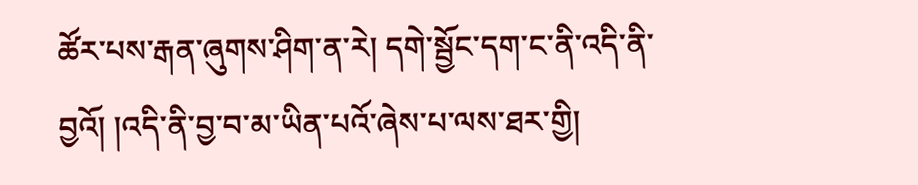ཚོར་པས་རྒན་ཞུགས་ཤིག་ན་རེ། དགེ་སྦྱོང་དག་ང་ནི་འདི་ནི་བྱའོ། །འདི་ནི་བྱ་བ་མ་ཡིན་པའོ་ཞེས་པ་ལས་ཐར་གྱི།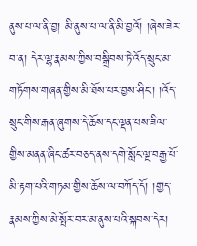ནུས་པ་ལ་ནི་བྱ། མི་ནུས་པ་ལ་ནི་མི་བྱའོ། །ཞེས་ཟེར་བ་ན། དེར་ལྷ་རྣམས་ཀྱིས་བསྒྲིབས་ཏེ་འོད་སྲུང་མ་གཏོགས་གཞན་གྱིས་མི་ཐོས་པར་བྱས་ཤིང་། །འོད་སྲུང་གིས་རྒན་ཞུགས་དེ་ཆོས་དང་ལྡན་པས་ཟིལ་གྱིས་མནན་ཞིང་ཚར་བཅད་ནས་དགེ་སློང་ལྔ་བརྒྱ་པོ་མི་རྟག་པའི་གཏམ་གྱིས་ཆོས་ལ་བཀོད་དོ། །གྱད་རྣམས་ཀྱིས་མེ་སྤོར་བར་མ་ནུས་པའི་སྐབས་དེར།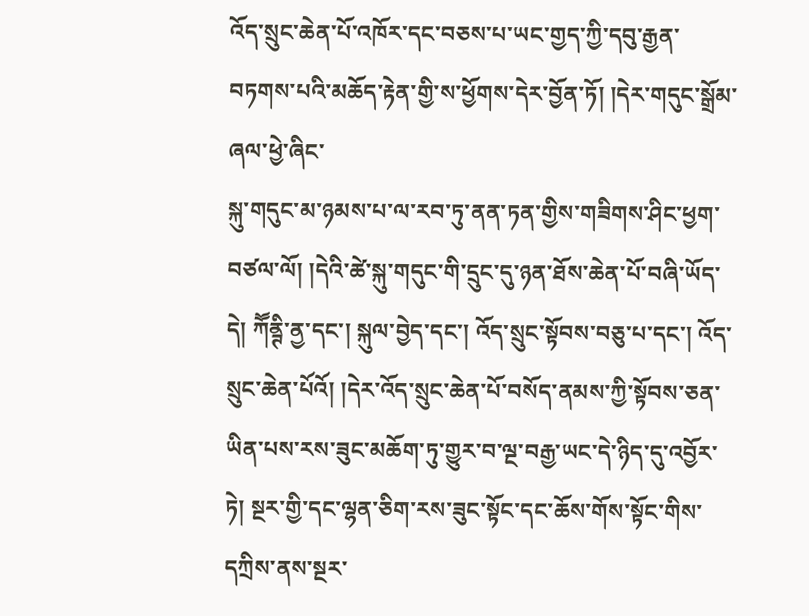འོད་སྲུང་ཆེན་པོ་འཁོར་དང་བཅས་པ་ཡང་གྱད་ཀྱི་དབུ་རྒྱན་བཏགས་པའི་མཆོད་རྟེན་གྱི་ས་ཕྱོགས་དེར་བྱོན་ཏོ། །དེར་གདུང་སྒྲོམ་ཞལ་ཕྱེ་ཞིང་
སྐུ་གདུང་མ་ཉམས་པ་ལ་རབ་ཏུ་ནན་ཏན་གྱིས་གཟིགས་ཤིང་ཕྱག་བཙལ་ལོ། །དེའི་ཚེ་སྐུ་གདུང་གི་དྲུང་དུ་ཉན་ཐོས་ཆེན་པོ་བཞི་ཡོད་དེ། ཀཽནྚི་ནྱ་དང་། སྐུལ་བྱེད་དང་། འོད་སྲུང་སྟོབས་བཅུ་པ་དང་། འོད་སྲུང་ཆེན་པོའོ། །དེར་འོད་སྲུང་ཆེན་པོ་བསོད་ནམས་ཀྱི་སྟོབས་ཅན་ཡིན་པས་རས་ཟུང་མཆོག་ཏུ་གྱུར་བ་ལྔ་བརྒྱ་ཡང་དེ་ཉིད་དུ་འབྱོར་ཏེ། སྔར་གྱི་དང་ལྷན་ཅིག་རས་ཟུང་སྟོང་དང་ཆོས་གོས་སྟོང་གིས་དཀྲིས་ནས་སྔར་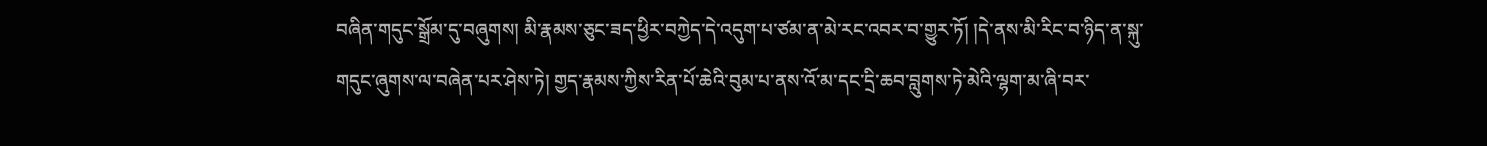བཞིན་གདུང་སྒྲོམ་དུ་བཞུགས། མི་རྣམས་ཅུང་ཟད་ཕྱིར་བཀྱེད་དེ་འདུག་པ་ཙམ་ན་མེ་རང་འབར་བ་གྱུར་ཏོ། །དེ་ནས་མི་རིང་བ་ཉིད་ན་སྐུ་གདུང་ཞུགས་ལ་བཞེན་པར་ཤེས་ཏེ། གྱད་རྣམས་ཀྱིས་རིན་པོ་ཆེའི་བུམ་པ་ནས་འོ་མ་དང་དྲི་ཆབ་བླུགས་ཏེ་མེའི་ལྷག་མ་ཞི་བར་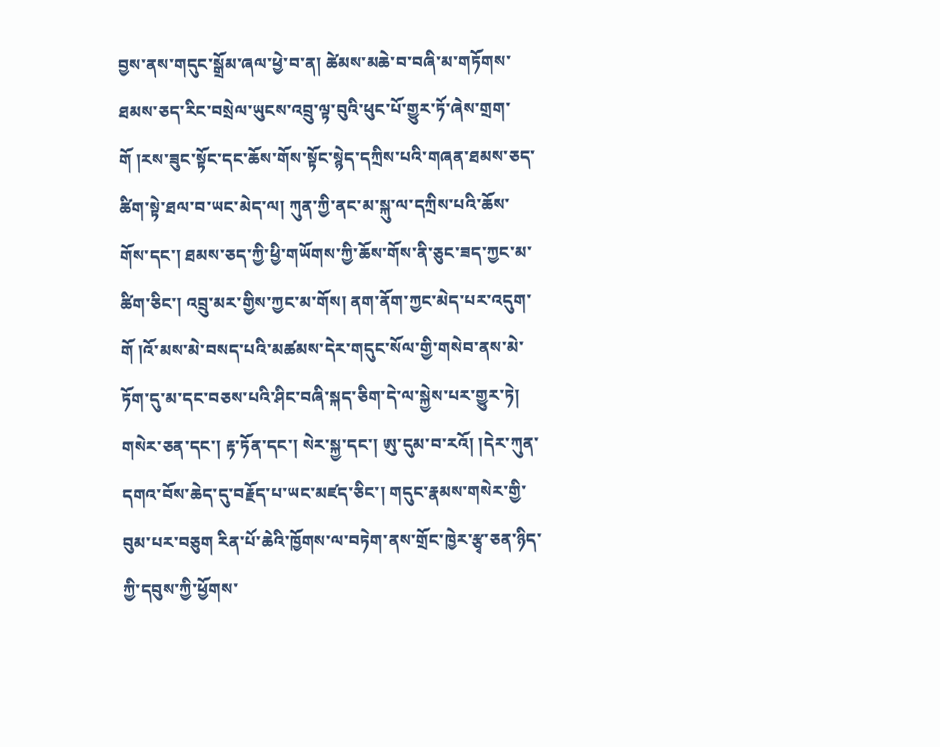བྱས་ནས་གདུང་སྒྲོམ་ཞལ་ཕྱེ་བ་ན། ཚེམས་མཆེ་བ་བཞི་མ་གཏོགས་ཐམས་ཅད་རིང་བསྲེལ་ཡུངས་འབྲུ་ལྟ་བུའི་ཕུང་པོ་གྱུར་ཏོ་ཞེས་གྲག་གོ །རས་ཟུང་སྟོང་དང་ཆོས་གོས་སྟོང་སྙེད་དཀྲིས་པའི་གཞན་ཐམས་ཅད་ཚིག་སྟེ་ཐལ་བ་ཡང་མེད་ལ། ཀུན་ཀྱི་ནང་མ་སྐུ་ལ་དཀྲིས་པའི་ཆོས་གོས་དང་། ཐམས་ཅད་ཀྱི་ཕྱི་གཡོགས་ཀྱི་ཆོས་གོས་ནི་ཅུང་ཟད་ཀྱང་མ་ཚིག་ཅིང་། འབྲུ་མར་གྱིས་ཀྱང་མ་གོས། ནག་ནོག་ཀྱང་མེད་པར་འདུག་གོ །འོ་མས་མེ་བསད་པའི་མཚམས་དེར་གདུང་སོལ་གྱི་གསེབ་ནས་མེ་ཏོག་དུ་མ་དང་བཅས་པའི་ཤིང་བཞི་སྐད་ཅིག་དེ་ལ་སྐྱེས་པར་གྱུར་ཏེ། གསེར་ཅན་དང་། རྟ་ཏོན་དང་། སེར་སྐྱ་དང་། ཨུ་དུམ་བ་རའོ། །དེར་ཀུན་དགའ་བོས་ཆེད་དུ་བརྗོད་པ་ཡང་མཛད་ཅིང་། གདུང་རྣམས་གསེར་གྱི་བུམ་པར་བཅུག རིན་པོ་ཆེའི་ཁྱོགས་ལ་བཏེག་ནས་གྲོང་ཁྱེར་རྩྭ་ཅན་ཉིད་ཀྱི་དབུས་ཀྱི་ཕྱོགས་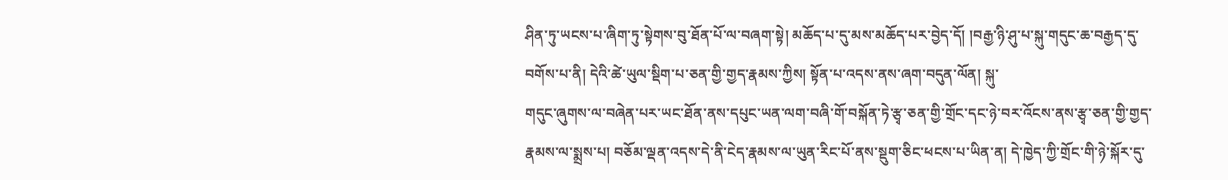ཤིན་ཏུ་ཡངས་པ་ཞིག་ཏུ་སྟེགས་བུ་ཐོན་པོ་ལ་བཞག་སྟེ། མཆོད་པ་དུ་མས་མཆོད་པར་བྱེད་དོ། །བརྒྱ་ཉི་ཤུ་པ་སྐུ་གདུང་ཆ་བརྒྱད་དུ་བགོས་པ་ནི། དེའི་ཚེ་ཡུལ་སྡིག་པ་ཅན་གྱི་གྱད་རྣམས་ཀྱིས། སྟོན་པ་འདས་ནས་ཞག་བདུན་ལོན། སྐུ་
གདུང་ཞུགས་ལ་བཞེན་པར་ཡང་ཐོན་ནས་དཔུང་ཡན་ལག་བཞི་གོ་བསྐོན་ཏེ་རྩྭ་ཅན་གྱི་གྲོང་དང་ཉེ་བར་འོངས་ནས་རྩྭ་ཅན་གྱི་གྱད་རྣམས་ལ་སྨྲས་པ། བཅོམ་ལྡན་འདས་དེ་ནི་ངེད་རྣམས་ལ་ཡུན་རིང་པོ་ནས་སྡུག་ཅིང་ཕངས་པ་ཡིན་ན། དེ་ཁྱེད་ཀྱི་གྲོང་གི་ཉེ་སྐོར་དུ་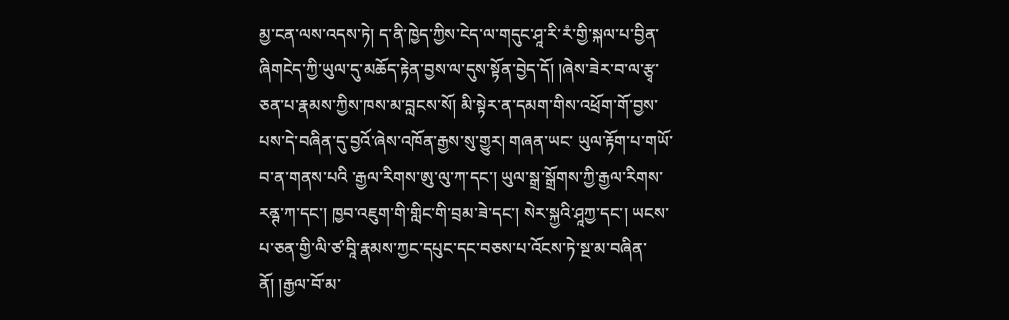མྱ་ངན་ལས་འདས་ཏེ། ད་ནི་ཁྱེད་ཀྱིས་ངེད་ལ་གདུང་ཤཱ་རི་རཾ་གྱི་སྐལ་པ་བྱིན་ཞིགངེད་ཀྱི་ཡུལ་དུ་མཆོད་རྟེན་བྱས་ལ་དུས་སྟོན་བྱེད་དོ། །ཞེས་ཟེར་བ་ལ་རྩྭ་ཅན་པ་རྣམས་ཀྱིས་ཁས་མ་བླངས་སོ། མི་སྟེར་ན་དམག་གིས་འཕྲོག་གོ་བྱས་པས་དེ་བཞིན་དུ་བྱའོ་ཞེས་འཁོན་རྒྱས་སུ་གྱུར། གཞན་ཡང་ ཡུལ་རྟོག་པ་གཡོ་བ་ན་གནས་པའི ་རྒྱལ་རིགས་ཨུ་ལུ་ཀ་དང་། ཡུལ་སྒྲ་སྒྲོགས་ཀྱི་རྒྱལ་རིགས་རནྚ་ཀ་དང་། ཁྱབ་འཇུག་གི་གླིང་གི་བྲམ་ཟེ་དང་། སེར་སྐྱའི་ཤཱཀྱ་དང་། ཡངས་པ་ཅན་གྱི་ལི་ཙ་བཱི་རྣམས་ཀྱང་དཔུང་དང་བཅས་པ་འོངས་ཏེ་སྔ་མ་བཞིན་ནོ། །རྒྱལ་བོ་མ་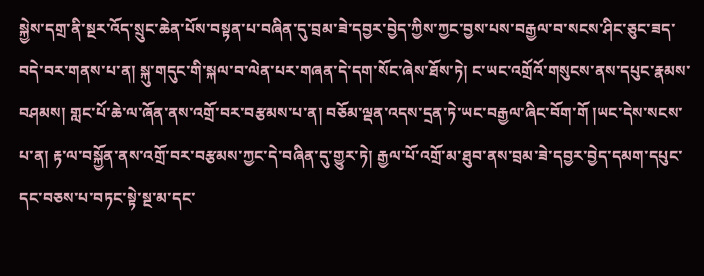སྐྱེས་དགྲ་ནི་སྔར་འོད་སྲུང་ཆེན་པོས་བསྟན་པ་བཞིན་དུ་བྲམ་ཟེ་དབྱར་བྱེད་ཀྱིས་ཀྱང་བྱས་པས་བརྒྱལ་བ་སངས་ཤིང་ཅུང་ཟད་བདེ་བར་གནས་པ་ན། སྐུ་གདུང་གི་སྐལ་བ་ལེན་པར་གཞན་དེ་དག་སོང་ཞེས་ཐོས་ཏེ། ང་ཡང་འགྲོའོ་གསུངས་ནས་དཔུང་རྣམས་བཤམས། གླང་པོ་ཆེ་ལ་ཞོན་ནས་འགྲོ་བར་བརྩམས་པ་ན། བཅོམ་ལྡན་འདས་དྲན་ཏེ་ཡང་བརྒྱལ་ཞིང་བོག་གོ །ཡང་དེས་སངས་པ་ན། རྟ་ལ་བསྐྱོན་ནས་འགྲོ་བར་བརྩམས་ཀྱང་དེ་བཞིན་དུ་གྱུར་ཏེ། རྒྱལ་པོ་འགྲོ་མ་ཐུབ་ནས་བྲམ་ཟེ་དབྱར་བྱེད་དམག་དཔུང་དང་བཅས་པ་བཏང་སྟེ་སྔ་མ་དང་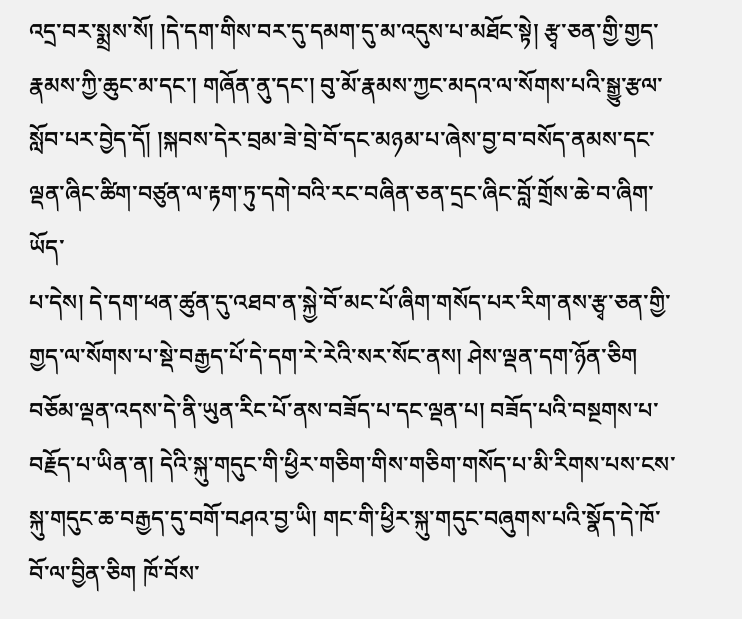འདྲ་བར་སྨྲས་སོ། །དེ་དག་གིས་བར་དུ་དམག་དུ་མ་འདུས་པ་མཐོང་སྟེ། རྩྭ་ཅན་གྱི་གྱད་རྣམས་ཀྱི་ཆུང་མ་དང་། གཞོན་ནུ་དང་། བུ་མོ་རྣམས་ཀྱང་མདའ་ལ་སོགས་པའི་སྒྱུ་རྩལ་སློབ་པར་བྱེད་དོ། །སྐབས་དེར་བྲམ་ཟེ་བྲེ་བོ་དང་མཉམ་པ་ཞེས་བྱ་བ་བསོད་ནམས་དང་ལྡན་ཞིང་ཚིག་བཙུན་ལ་རྟག་ཏུ་དགེ་བའི་རང་བཞིན་ཅན་དྲང་ཞིང་བློ་གྲོས་ཆེ་བ་ཞིག་ཡོད་
པ་དེས། དེ་དག་ཕན་ཚུན་དུ་འཐབ་ན་སྐྱེ་བོ་མང་པོ་ཞིག་གསོད་པར་རིག་ནས་རྩྭ་ཅན་གྱི་གྱད་ལ་སོགས་པ་སྡེ་བརྒྱད་པོ་དེ་དག་རེ་རེའི་སར་སོང་ནས། ཤེས་ལྡན་དག་ཉོན་ཅིག བཅོམ་ལྡན་འདས་དེ་ནི་ཡུན་རིང་པོ་ནས་བཟོད་པ་དང་ལྡན་པ། བཟོད་པའི་བསྔགས་པ་བརྗོད་པ་ཡིན་ན། དེའི་སྐུ་གདུང་གི་ཕྱིར་གཅིག་གིས་གཅིག་གསོད་པ་མི་རིགས་པས་ངས་སྐུ་གདུང་ཆ་བརྒྱད་དུ་བགོ་བཤའ་བྱ་ཡི། གང་གི་ཕྱིར་སྐུ་གདུང་བཞུགས་པའི་སྣོད་དེ་ཁོ་བོ་ལ་བྱིན་ཅིག ཁོ་བོས་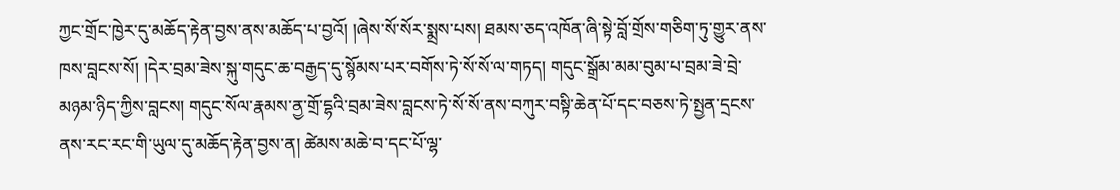ཀྱང་གྲོང་ཁྱེར་དུ་མཆོད་རྟེན་བྱས་ནས་མཆོད་པ་བྱའོ། །ཞེས་སོ་སོར་སྨྲས་པས། ཐམས་ཅད་འཁོན་ཞི་སྟེ་བློ་གྲོས་གཅིག་ཏུ་གྱུར་ནས་ཁས་བླངས་སོ། །དེར་བྲམ་ཟེས་སྐུ་གདུང་ཆ་བརྒྱད་དུ་སྙོམས་པར་བགོས་ཏེ་སོ་སོ་ལ་གཏད། གདུང་སྒྲོམ་མམ་བུམ་པ་བྲམ་ཟེ་བྲེ་མཉམ་ཉིད་ཀྱིས་བླངས། གདུང་སོལ་རྣམས་ནྱ་གྲོ་དྷའི་བྲམ་ཟེས་བླངས་ཏེ་སོ་སོ་ནས་བཀུར་བསྟི་ཆེན་པོ་དང་བཅས་ཏེ་སྤྱན་དྲངས་ནས་རང་རང་གི་ཡུལ་དུ་མཆོད་རྟེན་བྱས་ན། ཚེམས་མཆེ་བ་དང་པོ་ལྷ་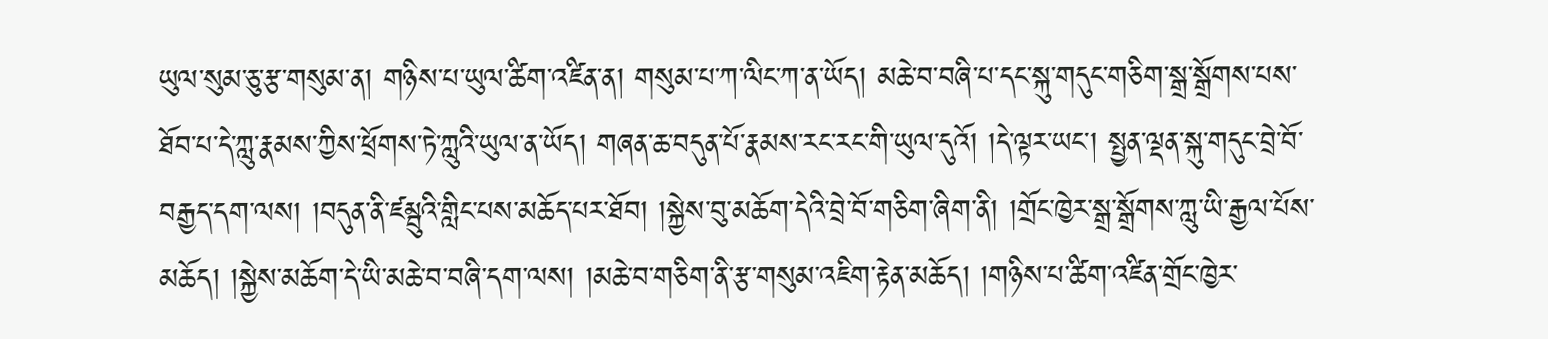ཡུལ་སུམ་ཅུ་རྩ་གསུམ་ན། གཉིས་པ་ཡུལ་ཚིག་འཛིན་ན། གསུམ་པ་ཀ་ལིང་ཀ་ན་ཡོད། མཆེ་བ་བཞི་པ་དང་སྐུ་གདུང་གཅིག་སྒྲ་སྒྲོགས་པས་ཐོབ་པ་དེ་ཀླུ་རྣམས་ཀྱིས་ཕྲོགས་ཏེ་ཀླུའི་ཡུལ་ན་ཡོད། གཞན་ཆ་བདུན་པོ་རྣམས་རང་རང་གི་ཡུལ་དུའོ། །དེ་ལྟར་ཡང་། སྤྱན་ལྡན་སྐུ་གདུང་བྲེ་བོ་བརྒྱད་དག་ལས། །བདུན་ནི་ཛམྦུའི་གླིང་པས་མཆོད་པར་ཐོབ། །སྐྱེས་བུ་མཆོག་དེའི་བྲེ་བོ་གཅིག་ཞིག་ནི། །གྲོང་ཁྱེར་སྒྲ་སྒྲོགས་ཀླུ་ཡི་རྒྱལ་པོས་མཆོད། །སྐྱེས་མཆོག་དེ་ཡི་མཆེ་བ་བཞི་དག་ལས། །མཆེ་བ་གཅིག་ནི་རྩ་གསུམ་འཇིག་རྟེན་མཆོད། །གཉིས་པ་ཚིག་འཛིན་གྲོང་ཁྱེར་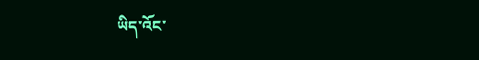ཡིད་འོང་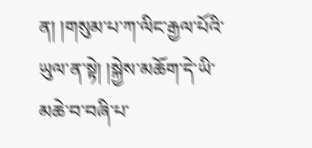ན། །གསུམ་པ་ཀ་ལིང་རྒྱལ་པོའི་ཡུལ་ན་སྟེ། །སྐྱེས་མཆོག་དེ་ཡི་མཆེ་བ་བཞི་པ་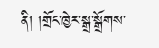ནི། །གྲོང་ཁྱེར་སྒྲ་སྒྲོགས་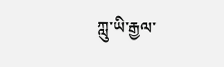ཀླུ་ཡི་རྒྱལ་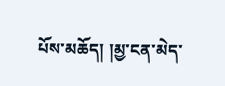པོས་མཆོད། །མྱ་ངན་མེད་